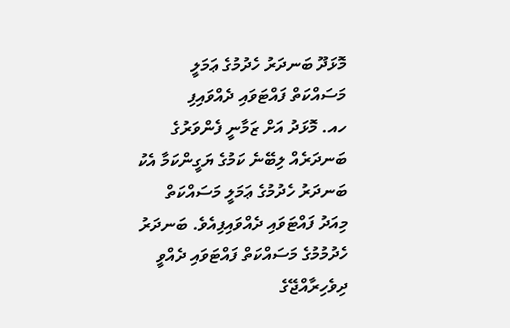މޮޅަދޫ ބަނދަރު ހެދުމުގެ ޢަމަލީ މަސައްކަތް ފައްޓަވައި ދެއްވައިފި
ހއ. މޮޅަދު އަށް ޒަމާނީ ފެންވަރުގެ ބަނދަރެއް ލިބޭނެ ކަމުގެ ޔަގީންކަމާ އެކު ބަނދަރު ހެދުމުގެ ޢަމަލީ މަސައްކަތް މިއަދު ފައްޓަވައި ދެއްވައިފިއެވެ. ބަނދަރު ހެދުމުމުގެ މަސައްކަތް ފައްޓަވައި ދެއްވީ ދިވެހިރާއްޖޭގެ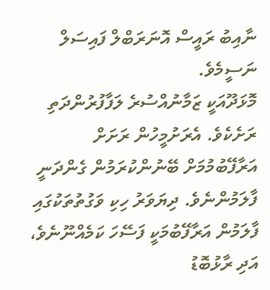ނާއިބު ރައީސް އޮނަރަބްލް ފައިސަލް ނަސީމެވެ.
މޮޅަދޫއަކީ ޒަމާނުއްސުރެ ލަފާފުރުންދަތި ރަށެކެވެ. އެރަށުމީހުން ރަށަށް އަރާފޭބުމުމަށް ބޭނުންކުރަމުން ގެންދަނީ ފާލަމުންނެވެ. ދިޔަވަރު ހިކި ވަގުތުތަކުގައި ފާލަމުން އަރާފޭބުމަކީ ފަސޭހަ ކަމެއްނޫނެވެ، އަދި ރާޅުބޮޑު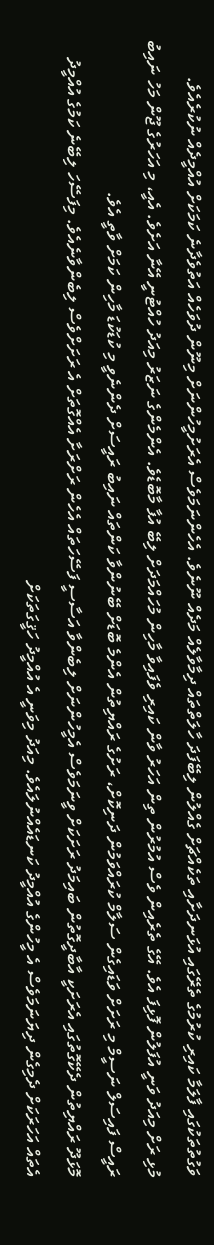ވަގުތުތަކުގައި ފާލަމާ ކައިރި ކުރުމުގެ ތެރޭގައި އުޅަނދަށާއި ތަކެއްޗަށް ގެއްލުން ލިބޭފަދަ ހާލަތްތައް ދިމާވާލެއް މަދެއް ނޫނެވެ. އެހެންނަމަވެސް އެރަށުމީހުންނަށް މިނޫން ދުވަހެއް އަތުވެދާނެ ކަމަކަށް އުއްމީދެއް ނުކުރެއެވެ.
މުޅި ރަށް މިއަދު ވަނީ އުފަލުން ފޮޅިފަ އެވެ. އޭގެ ތެރެއިން ވެސް އުމުރުން ތިން އަހަރު ވާން ކައިރި ވެފައިވާ މާހިން މުހައްމަދަށް ލިބޭ އުފާ މާބޮޑެވެ. އެންމެންގެ ނަޒަރު މިއަދު ހުއްޓުނީ އޭނާ އަށެވެ. އެއީ، މި އަހަރުގެ ޖޫން މަހު ނައިބު ރައީސް ފައިސަލް ނަސީމް މި ރަށަށް ވަޑައިގެން ސަލާމް ކުރައްވަމުން ދަނިކޮށް، ރަށުގެ ރައްޔިތުން އެންމެ ބޮޑަށް ބޭނުންވާ ކަންތައް ނައިބު ރައީސަށް ދެންނެވީ މި ކުޑަކުޑަ މާހިން ކަމަށް ވާތީ އެވެ.
މޮޅަދޫ ރައްޔިތުން ދެކޭގޮތުގައި އެރަށަކީ އާބާދީގޮތުން ބައިމަދު ރަށަކަށް ވީނަމަވެސް އެމީހުންނަށް ލިބެންވާ އަސާސީ ފަސޭހަތައް އެހެން ރަށްރަށާ އެއްގޮތަށް އެ ރަށަށްވެސް ލިބެންވާނެއެވެ. މިފަސޭހަ ލިބޭނެ ކަމުގެ އުއްމީދު އެތައް އަހަރަކަށް ދެމިގެން ދިޔަނަމަވެސް އެ މީހުންގެ އުއްމީދު ކަނޑައެއްނުލައެވެ. މިއަދު މިވަނީ އެ އުއްމީދު ހަޤީގަތަކަށް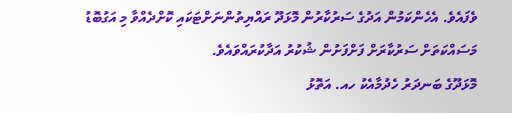ވެފައެވެ. އެހެންކަމުން އަދުގެ ސަރުކާރުން މޮޅަދޫ ރައްޔިތުންނަށްޓަކައި ކޮށްދެއްވާ މި އަގުބޮޑު މަސައްކަތަށް ސަރުކާރަށް ފަށްފަށުން ޝުކުރު އަދާކުރައްވައެވެ.
މޮޅަދޫގެ ބަނދަރު ހެދުމާއެކު ހއ. އަތޮޅު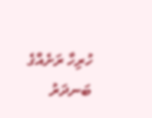ހުރިހާ ރަށެއްގެ ބަނދަރު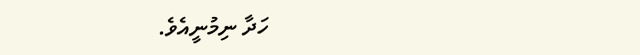ހަދާ ނިމުނީއެވެ.